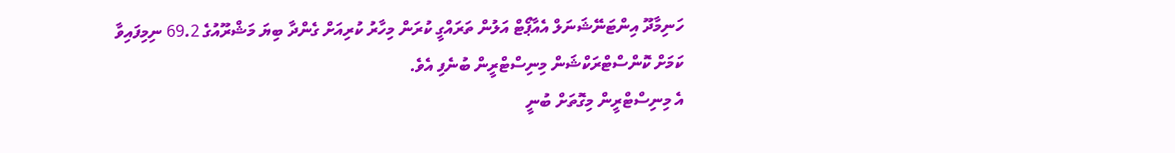ހަނިމާދޫ އިންޓަނޭޝަނަލް އެއާޕޯޓް އަލުން ތަރައްގީ ކުރަން މިހާރު ކުރިއަށް ގެންދާ ބިޔަ މަޝްރޫއުގެ 69.2 ނިމިފައިވާ ކަމަށް ކޮންސްޓްރަކްޝަން މިނިސްޓްރީން ބުނެފި އެވެ.
އެ މިނިސްޓްރީން މިގޮތަށް ބުނީ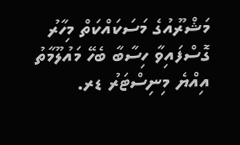މަޝްރޫއުގެ މަސަކައްކަތް މިހާރު ގޮސްފައިވާ ހިސާބާ ބެހޭ މައުލޫމާތު އިއްޔެ މިނިސްޓަރު ޑރ.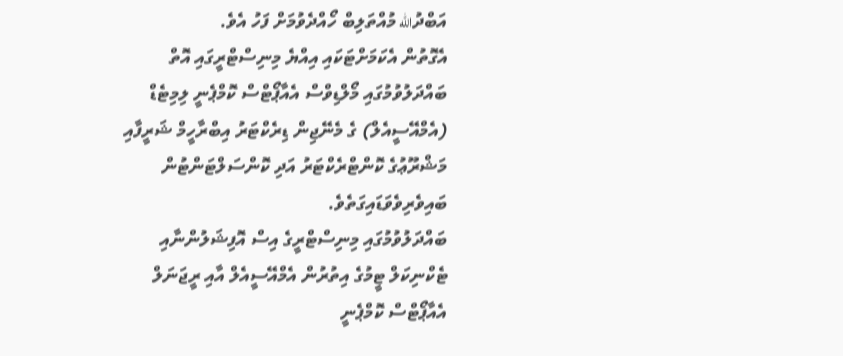އަބްދުالله މުއްތަލިބް ހޯއްދެވުމަށް ފަހު އެވެ.
އެގޮތުން އެކަމަށްޓަކައި އިއްޔެ މިނިސްޓްރީގައި އޮތް ބައްދަލުވުމުގައި މޯލްޑިވްސް އެއާޕޯޓްސް ކޮމްޕެނީ ލިމިޓެޑް (އެމްއޭސީއެލް) ގެ މެނޭޖިން ޑިރެކްޓަރު އިބްރާހީމް ޝަރީފާއި މަޝްރޫޢުގެ ކޮންޓްރެކްޓަރު އަދި ކޮންސަލްޓަންޓުން ބައިވެރިވެވަޑައިގަތެވެ.
ބައްދަލުވުމުގައި މިނިސްޓްރީގެ އިސް އޮފިޝަލުންނާއި ޓެކްނިކަލް ޓީމުގެ އިތުރުން އެމްއޭސީއެލް އާއި ރީޖަނަލް އެއާޕޯޓްސް ކޮމްޕެނީ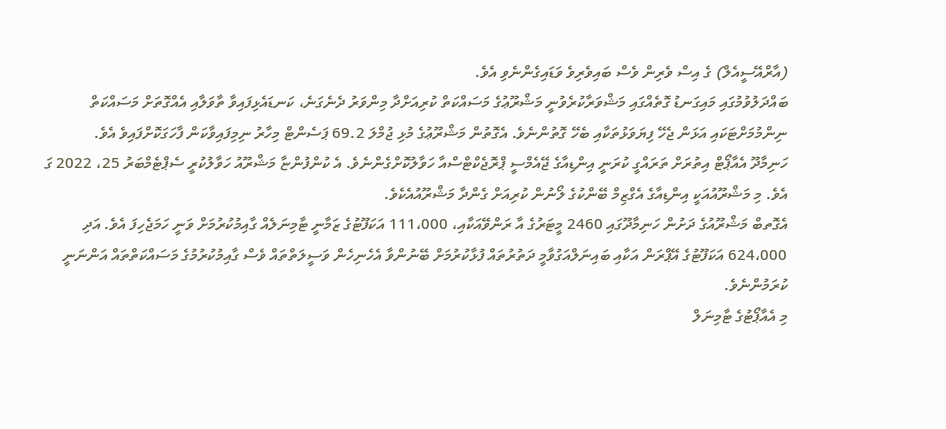(އާރްއޭސީއެލް) ގެ އިސް ވެރިން ވެސް ބައިވެރިވެ ވަޑައިގެންނެވި އެވެ.
ބައްދަލުވުމުގައި މައިގަނޑު ގޮތެއްގައި މަޝްވަރާކުރެވުނީ މަޝްރޫޢުގެ މަސައްކަތް ކުރިއަށްދާ މިންވަރު ދެނެގަނެ، ކަނޑައެޅިފައިވާ ތާވަލާއި އެއްގޮތަށް މަސައްކަތް ނިންމުމަށްޓަކައި އަޅަން ޖެހޭ ފިޔަވަޅުތަކާއި ބެހޭ ގޮތުންނެވެ. އެގޮތުން މަޝްރޫޢުގެ މުޅި ޖުމްލަ 69.2 ޕަސެންޓް މިހާރު ނިމިފައިވާކަން ފާހަގަކޮށްފައިވެ އެވެ.
ހަނިމާދޫ އެއާޕޯޓް އިތުރަށް ތަރައްގީ ކުރަނީ އިންޑިއާގެ ޖޭއެމްސީ ޕްރޮޖެކްޓްސްއާ ހަވާލުކޮށްގެންނެވެ. އެ ކުންފުންޏާ މަޝްރޫއު ހަވާލުކުރީ ސެޕްޓެމްބަރު 25، 2022 ގަ އެވެ. މި މަޝްރޫއުއަކީ އިންޑިއާގެ އެގްޒިމް ބޭންކުގެ ލޯނުން ކުރިއަށް ގެންދާ މަޝްރޫއުއެކެވެ.
އެގޮތބް މަޝްރޫއުގެ ދަށުން ހަނިމާދޫގައި 2460 މީޓަރުގެ އާ ރަންވޭއަކާއި، 111،000 އަކަފޫޓުގެ ޒަމާނީ ޓާމިނަލެއް ގާއިމުކުރުމަށް ވަނީ ހަމަޖެހިފަ އެވެ. އަދި 624،000 އަކަފޫޓުގެ އޭޕްރަން އަކާއި ބައިނަލްއަގުވާމީ ދަތުރުތައް ފުޅާކުރުމަށް ބޭނުންވާ އެހެނިހެން ވަސީލަތްތައް ވެސް ގާއިމުކުރުމުގެ މަސައްކަތްތައް އަންނަނީ ކުރަމުންނެވެ.
މި އެއާޕޯޓުގެ ޓާމިނަލް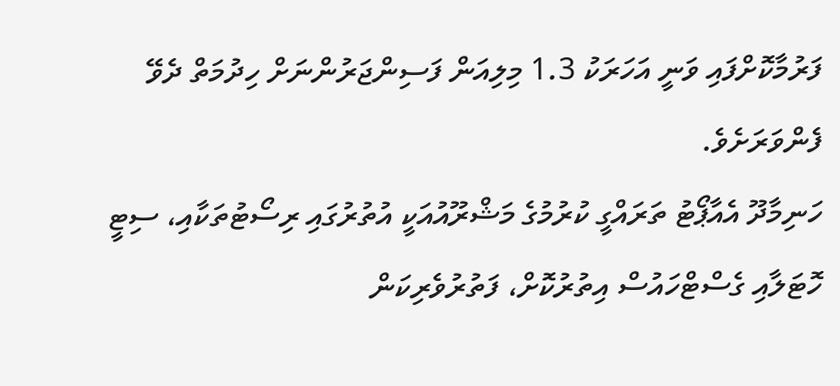ފަރުމާކޮށްފައި ވަނީ އަހަރަކު 1.3 މިލިއަން ފަސިންޖަރުންނަށް ހިދުމަތް ދެވޭ ފެންވަރަށެވެ.
ހަނިމާދޫ އެއާޕޯޓު ތަރައްގީ ކުރުމުގެ މަޝްރޫއުއަކީ އުތުރުގައި ރިސޯޓުތަކާއި، ސިޓީ ހޮޓަލާއި ގެސްޓްހައުސް އިތުރުކޮށް، ފަތުރުވެރިކަން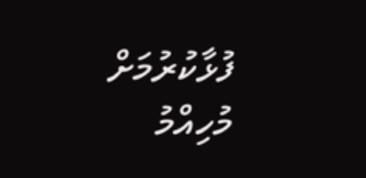ފުޅާކުރުމަށް މުހިއްމު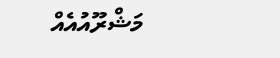މަޝްރޫއުއެއް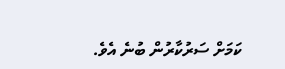ކަމަށް ސަރުކާރުން ބުނެ އެވެ.